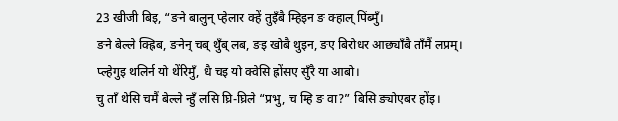23 खीजी बिइ, “ङने बालुन् प्हेलार क्हें तुइँबै म्हिइन ङ क्हाल् पिंब्मुँ।
ङने बेल्ले क्ह्रिब, ङनेन् चब् थुँब् लब, ङइ खोबै थुइन, ङए बिरोधर आछ्याँबै ताँमैं लप्रम्।
प्ल्हेगुइ थलिर्न यो थेंरिमुँ, धै चइ यो क्वेसि ह्रोंसए सुँरै या आबो।
चु ताँ थेसि चमैं बेल्ले न्हुँ लसि घ्रि-घ्रिले “प्रभु, च म्हि ङ वा?” बिसि ङ्योएबर होंइ।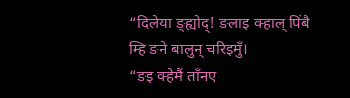“दिलेया ङ्ह्योद्! ङलाइ क्हाल् पिंबै म्हि ङने बालुन् चरिइमुँ।
“ङइ क्हेमैं ताँनए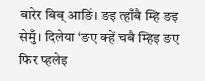बारेर बिब् आङिं। ङइ त्हाँबै म्हि ङइ सेमुँ। दिलेया ‘ङए क्हें चबै म्हिइ ङए फिर प्हलेइ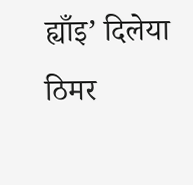ह्याँइ’ दिलेया ठिमर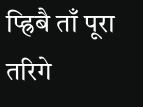प्ह्रिबै ताँ पूरा तरिगे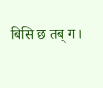बिसि छ तब् ग।